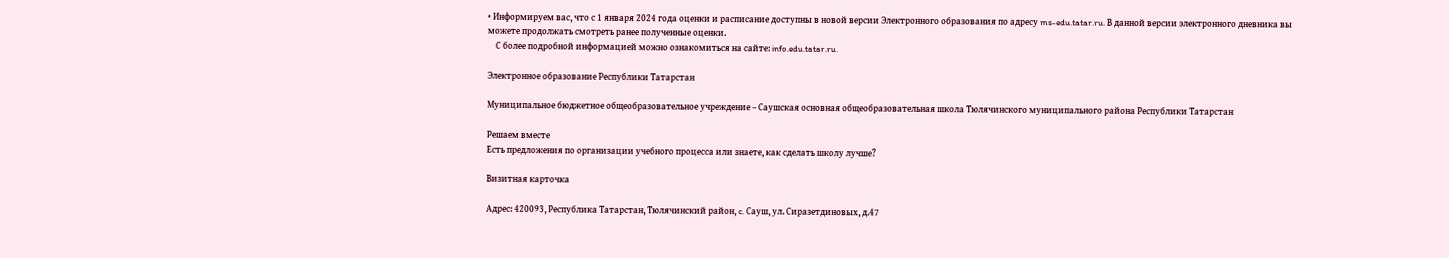• Информируем вас, что с 1 января 2024 года оценки и расписание доступны в новой версии Электронного образования по адресу ms-edu.tatar.ru. В данной версии электронного дневника вы можете продолжать смотреть ранее полученные оценки.
    С более подробной информацией можно ознакомиться на сайте: info.edu.tatar.ru.

Электронное образование Республики Татарстан

Муниципальное бюджетное общеобразовательное учреждение – Саушская основная общеобразовательная школа Тюлячинского муниципального района Республики Татарстан

Решаем вместе
Есть предложения по организации учебного процесса или знаете, как сделать школу лучше?

Визитная карточка

Адрес: 420093, Республика Татарстан, Тюлячинский район, c. Сауш, ул. Сиразетдиновых, д.47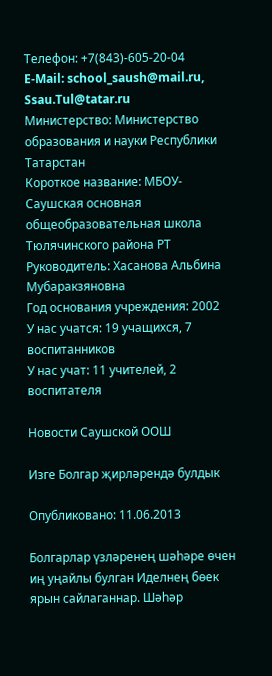Телефон: +7(843)-605-20-04
E-Mail: school_saush@mail.ru, Ssau.Tul@tatar.ru
Министерство: Министерство образования и науки Республики Татарстан
Короткое название: МБОУ- Саушская основная общеобразовательная школа Тюлячинского района РТ
Руководитель: Хасанова Альбина Мубаракзяновна
Год основания учреждения: 2002
У нас учатся: 19 учащихся, 7 воспитанников
У нас учат: 11 учителей, 2 воспитателя

Новости Саушской ООШ

Изге Болгар җирләрендә булдык

Опубликовано: 11.06.2013

Болгарлар үзләренең шәһәре өчен иң уңайлы булган Иделнең бөек ярын сайлаганнар. Шәһәр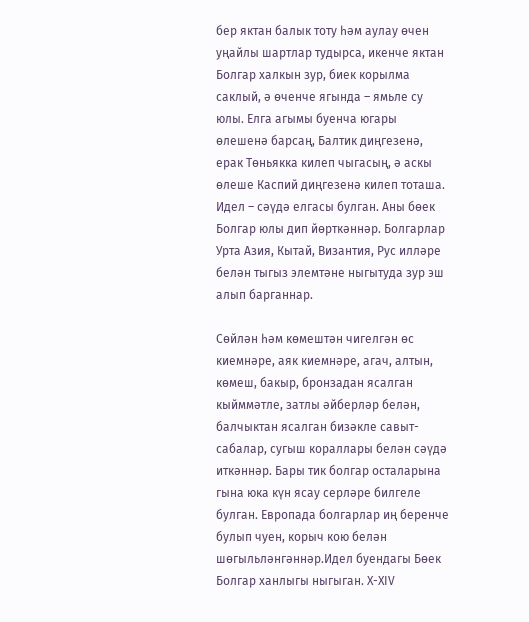бер яктан балык тоту һәм аулау өчен уңайлы шартлар тудырса, икенче яктан Болгар халкын зур, биек корылма саклый, ә өченче ягында – ямьле су юлы. Елга агымы буенча югары өлешенә барсаң, Балтик диңгезенә, ерак Төньякка килеп чыгасың, ә аскы өлеше Каспий диңгезенә килеп тоташа. Идел – сәүдә елгасы булган. Аны бөек Болгар юлы дип йөрткәннәр. Болгарлар Урта Азия, Кытай, Византия, Рус илләре белән тыгыз элемтәне ныгытуда зур эш алып барганнар.

Сөйлән һәм көмештән чигелгән өс киемнәре, аяк киемнәре, агач, алтын, көмеш, бакыр, бронзадан ясалган кыйммәтле, затлы әйберләр белән, балчыктан ясалган бизәкле савыт-сабалар, сугыш кораллары белән сәүдә иткәннәр. Бары тик болгар осталарына гына юка күн ясау серләре билгеле булган. Европада болгарлар иң беренче булып чуен, корыч кою белән шөгыльләнгәннәр.Идел буендагы Бөек Болгар ханлыгы ныгыган. Х-ХIV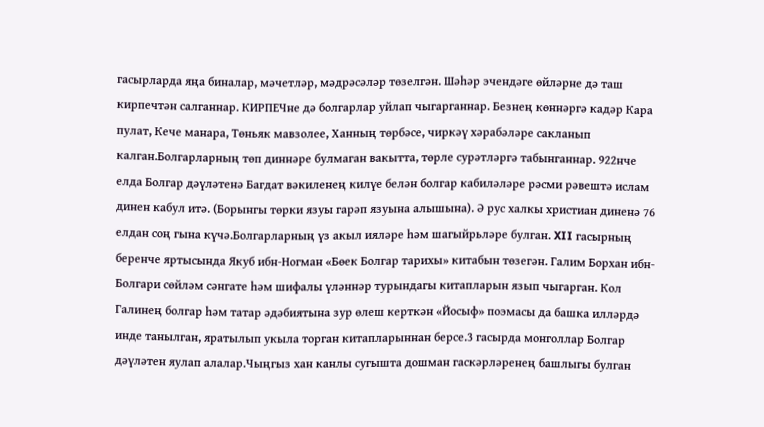гасырларда яңа биналар, мәчетләр, мәдрәсәләр төзелгән. Шәһәр эчендәге өйләрне дә таш кирпечтән салганнар. КИРПЕЧне дә болгарлар уйлап чыгарганнар. Безнең көннәргә кадәр Кара пулат, Кече манара, Төньяк мавзолее, Ханның төрбәсе, чиркәү хәрабәләре сакланып калган.Болгарларның төп диннәре булмаган вакытта, төрле сурәтләргә табынганнар. 922нче елда Болгар дәүләтенә Багдат вәкиленең килүе белән болгар кабиләләре рәсми рәвештә ислам динен кабул итә. (Борынгы төрки язуы гарәп язуына алышына). Ә рус халкы христиан диненә 76 елдан соң гына күчә.Болгарларның үз акыл ияләре һәм шагыйрьләре булган. XII гасырның беренче яртысында Якуб ибн-Ногман «Бөек Болгар тарихы» китабын төзегән. Галим Борхан ибн-Болгари сөйләм сәнгате һәм шифалы үләннәр турындагы китапларын язып чыгарган. Кол Галинең болгар һәм татар әдәбиятына зур өлеш керткән «Йосыф» поэмасы да башка илләрдә инде танылган, яратылып укыла торган китапларыннан берсе.3 гасырда монголлар Болгар дәүләтен яулап алалар.Чыңгыз хан канлы сугышта дошман гаскәрләренең башлыгы булган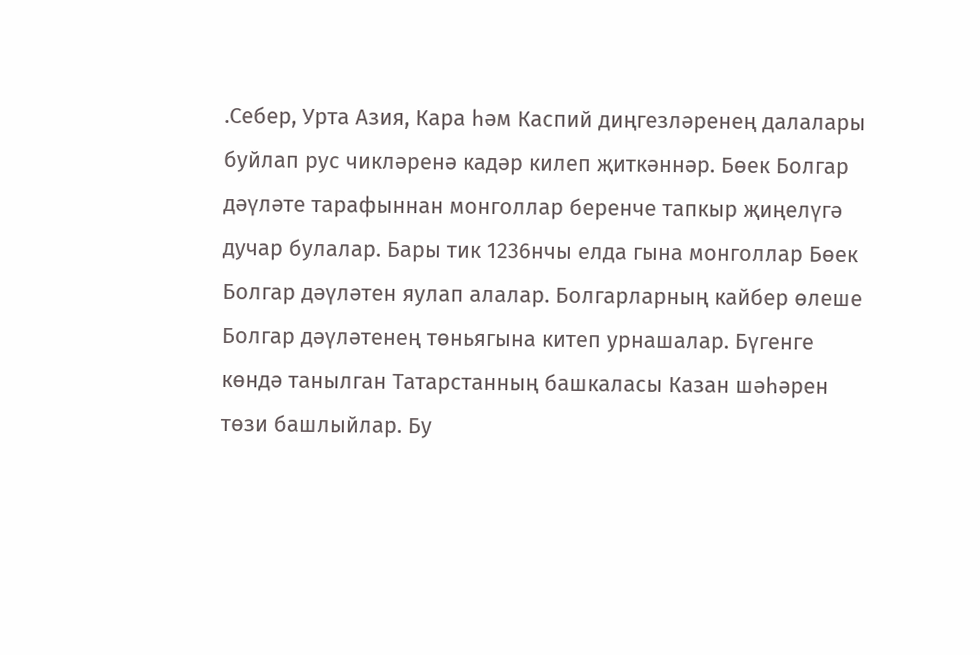.Себер, Урта Азия, Кара һәм Каспий диңгезләренең далалары буйлап рус чикләренә кадәр килеп җиткәннәр. Бөек Болгар дәүләте тарафыннан монголлар беренче тапкыр җиңелүгә дучар булалар. Бары тик 1236нчы елда гына монголлар Бөек Болгар дәүләтен яулап алалар. Болгарларның кайбер өлеше Болгар дәүләтенең төньягына китеп урнашалар. Бүгенге көндә танылган Татарстанның башкаласы Казан шәһәрен төзи башлыйлар. Бу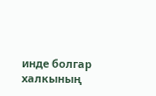инде болгар халкының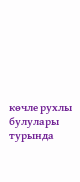көчле рухлы булулары турында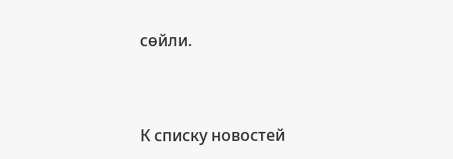сөйли.



К списку новостей